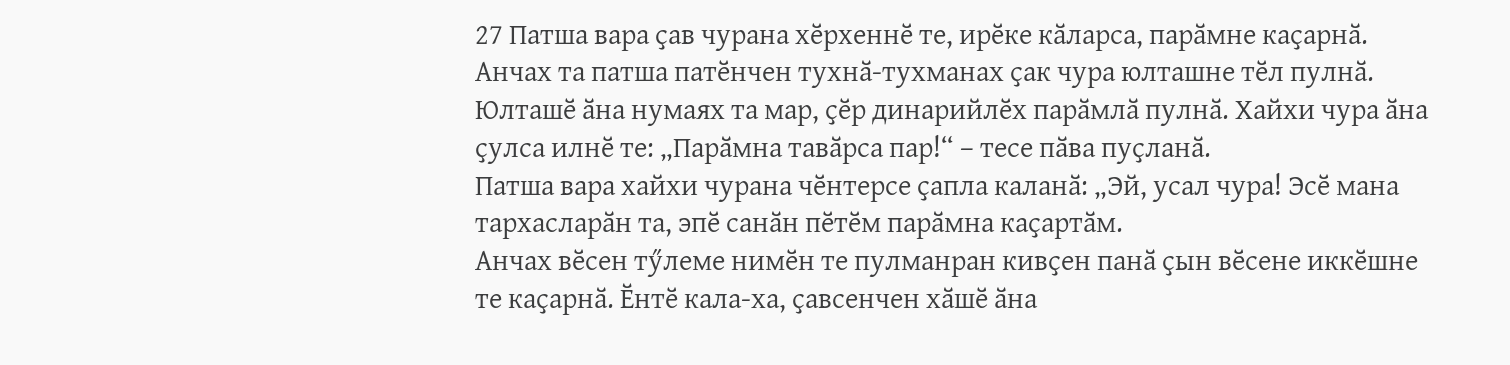27 Патша вара ҫав чурана хӗрхеннӗ те, ирӗке кӑларса, парӑмне каҫарнӑ.
Анчах та патша патӗнчен тухнӑ-тухманах ҫак чура юлташне тӗл пулнӑ. Юлташӗ ӑна нумаях та мар, ҫӗр динарийлӗх парӑмлӑ пулнӑ. Хайхи чура ӑна ҫулса илнӗ те: „Парӑмна тавӑрса пар!“ – тесе пӑва пуҫланӑ.
Патша вара хайхи чурана чӗнтерсе ҫапла каланӑ: „Эй, усал чура! Эсӗ мана тархасларӑн та, эпӗ санӑн пӗтӗм парӑмна каҫартӑм.
Анчах вӗсен тӳлеме нимӗн те пулманран кивҫен панӑ ҫын вӗсене иккӗшне те каҫарнӑ. Ӗнтӗ кала-ха, ҫавсенчен хӑшӗ ӑна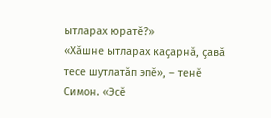ытларах юратӗ?»
«Хӑшне ытларах каҫарнӑ, ҫавӑ тесе шутлатӑп эпӗ», – тенӗ Симон. «Эсӗ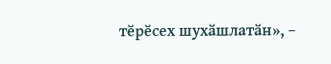тӗрӗсех шухӑшлатӑн», –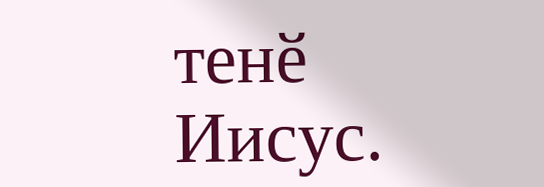тенӗ Иисус.